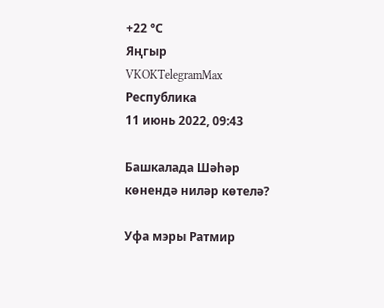+22 °С
Яңгыр
VKOKTelegramMax
Республика
11 июнь 2022, 09:43

Башкалада Шәһәр көнендә ниләр көтелә?

Уфа мэры Ратмир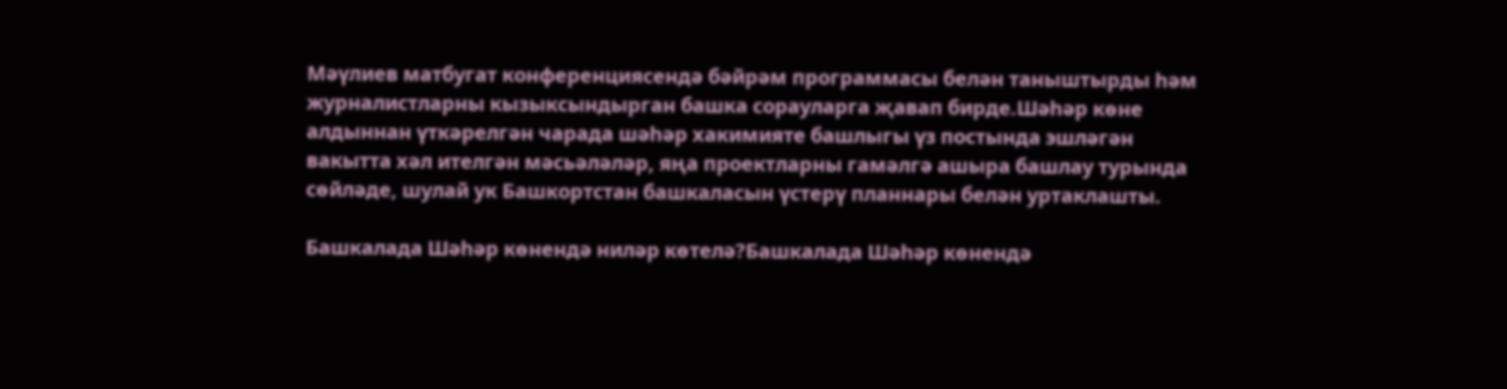Мәүлиев матбугат конференциясендә бәйрәм программасы белән таныштырды һәм журналистларны кызыксындырган башка сорауларга җавап бирде.Шәһәр көне алдыннан үткәрелгән чарада шәһәр хакимияте башлыгы үз постында эшләгән вакытта хәл ителгән мәсьәләләр, яңа проектларны гамәлгә ашыра башлау турында сөйләде, шулай ук Башкортстан башкаласын үстерү планнары белән уртаклашты.

Башкалада Шәһәр көнендә ниләр көтелә?Башкалада Шәһәр көнендә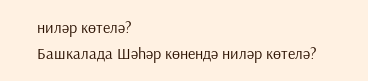ниләр көтелә?
Башкалада Шәһәр көнендә ниләр көтелә?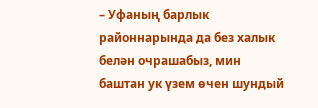– Уфаның барлык районнарында да без халык белән очрашабыз, мин баштан ук үзем өчен шундый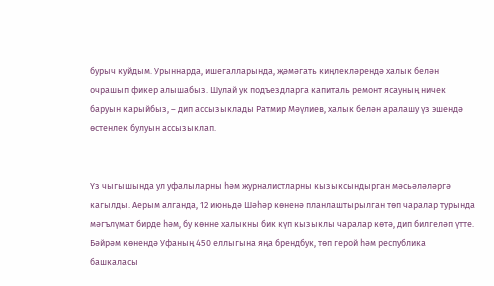бурыч куйдым. Урыннарда, ишегалларында, җәмәгать киңлекләрендә халык белән очрашып фикер алышабыз. Шулай ук подъездларга капиталь ремонт ясауның ничек баруын карыйбыз, – дип ассызыклады Ратмир Мәүлиев, халык белән аралашу үз эшендә өстенлек булуын ассызыклап.


Үз чыгышында ул уфалыларны һәм журналистларны кызыксындырган мәсьәләләргә кагылды. Аерым алганда, 12 июньдә Шәһәр көненә планлаштырылган төп чаралар турында мәгълүмат бирде һәм, бу көнне халыкны бик күп кызыклы чаралар көтә, дип билгеләп үтте. Бәйрәм көнендә Уфаның 450 еллыгына яңа брендбук, төп герой һәм республика башкаласы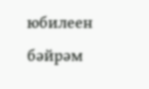юбилеен бәйрәм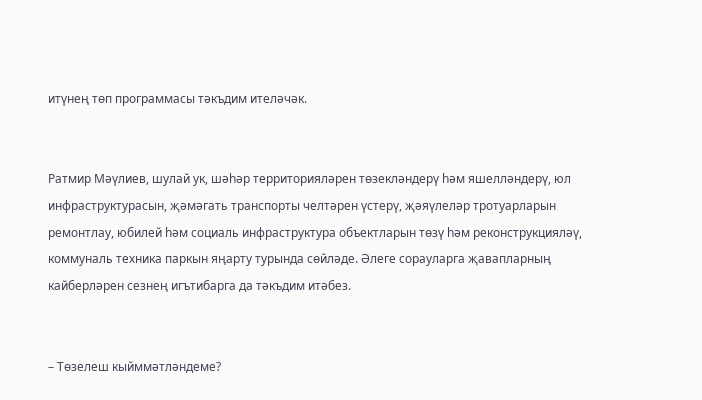итүнең төп программасы тәкъдим ителәчәк.


Ратмир Мәүлиев, шулай ук, шәһәр территорияләрен төзекләндерү һәм яшелләндерү, юл инфраструктурасын, җәмәгать транспорты челтәрен үстерү, җәяүлеләр тротуарларын ремонтлау, юбилей һәм социаль инфраструктура объектларын төзү һәм реконструкцияләү, коммуналь техника паркын яңарту турында сөйләде. Әлеге сорауларга җавапларның кайберләрен сезнең игътибарга да тәкъдим итәбез.


– Төзелеш кыйммәтләндеме?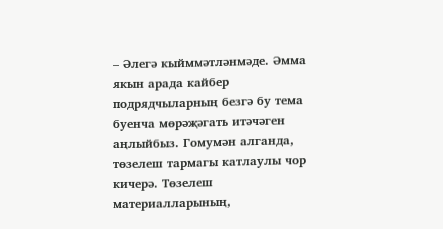– Әлегә кыйммәтләнмәде. Әмма якын арада кайбер подрядчыларның безгә бу тема буенча мөрәҗәгать итәчәген аңлыйбыз. Гомумән алганда, төзелеш тармагы катлаулы чор кичерә. Төзелеш материалларының,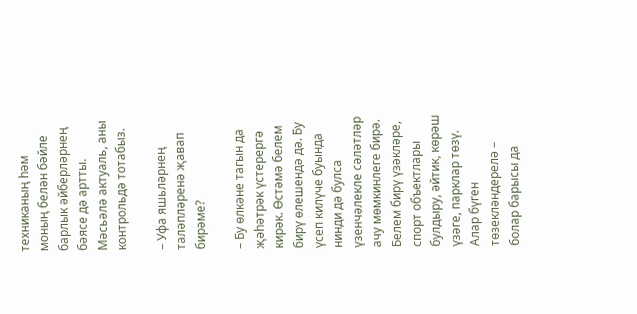техниканың һәм моның белән бәйле барлык әйберләрнең бәясе дә артты. Мәсьәлә актуаль, аны контрольдә тотабыз.

– Уфа яшьләрнең таләпләренә җавап бирәме?

– Бу өлкәне тагын да җәһәтрәк үстерергә кирәк. Өстәмә белем бирү өлешендә дә. Бу үсеп килүче буында нинди дә булса үзенчәлекле сәләтләр ачу мөмкинлеге бирә. Белем бирү үзәкләре, спорт объектлары булдыру, әйтик, көрәш үзәге, парклар төзү. Алар бүген төзекләндерелә – болар барысы да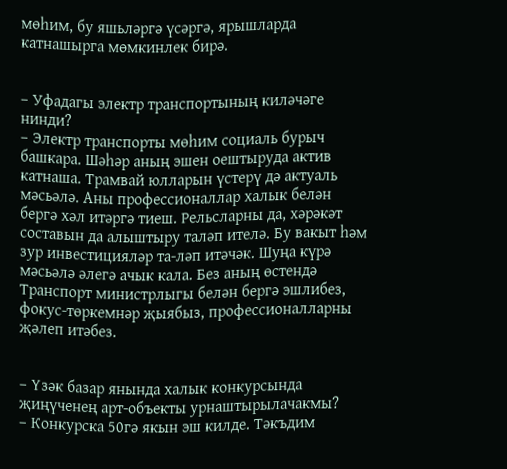мөһим, бу яшьләргә үсәргә, ярышларда катнашырга мөмкинлек бирә.


– Уфадагы электр транспортының киләчәге нинди?
– Электр транспорты мөһим социаль бурыч башкара. Шәһәр аның эшен оештыруда актив катнаша. Трамвай юлларын үстерү дә актуаль мәсьәлә. Аны профессионаллар халык белән бергә хәл итәргә тиеш. Рельсларны да, хәрәкәт составын да алыштыру таләп ителә. Бу вакыт һәм зур инвестицияләр та-ләп итәчәк. Шуңа күрә мәсьәлә әлегә ачык кала. Без аның өстендә Транспорт министрлыгы белән бергә эшлибез, фокус-төркемнәр җыябыз, профессионалларны җәлеп итәбез.


– Үзәк базар янында халык конкурсында җиңүченең арт-объекты урнаштырылачакмы?
– Конкурска 50гә якын эш килде. Тәкъдим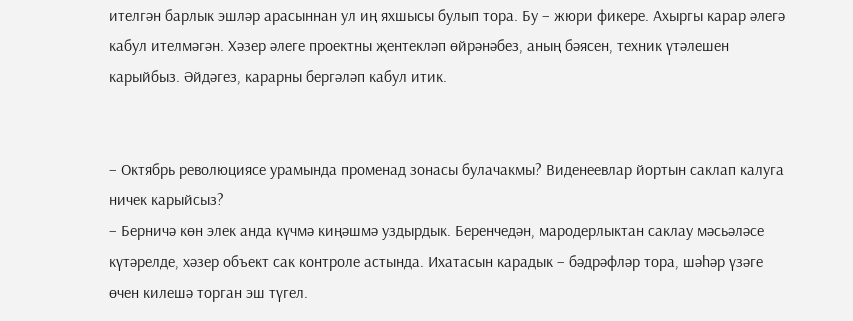ителгән барлык эшләр арасыннан ул иң яхшысы булып тора. Бу – жюри фикере. Ахыргы карар әлегә кабул ителмәгән. Хәзер әлеге проектны җентекләп өйрәнәбез, аның бәясен, техник үтәлешен карыйбыз. Әйдәгез, карарны бергәләп кабул итик.


– Октябрь революциясе урамында променад зонасы булачакмы? Виденеевлар йортын саклап калуга ничек карыйсыз?
– Берничә көн элек анда күчмә киңәшмә уздырдык. Беренчедән, мародерлыктан саклау мәсьәләсе күтәрелде, хәзер объект сак контроле астында. Ихатасын карадык – бәдрәфләр тора, шәһәр үзәге өчен килешә торган эш түгел.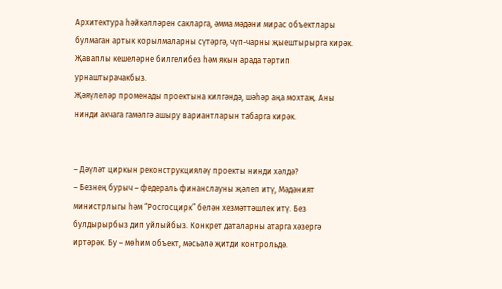Архитектура һәйкәлләрен сакларга, әмма мәдәни мирас объектлары булмаган артык корылмаларны сүтәргә, чүп-чарны җыештырырга кирәк. Җаваплы кешеләрне билгелибез һәм якын арада тәртип урнаштырачакбыз.
Җәяүлеләр променады проектына килгәндә, шәһәр аңа мохтаҗ. Аны нинди акчага гамәлгә ашыру вариантларын табарга кирәк.


– Дәүләт циркын реконструкцияләү проекты нинди хәлдә?
– Безнең бурыч – федераль финанслауны җәлеп итү, Мәдәният министрлыгы һәм “Росгосцирк” белән хезмәттәшлек итү. Без булдырырбыз дип уйлыйбыз. Конкрет даталарны атарга хәзергә иртәрәк. Бу – мөһим объект, мәсьәлә җитди контрольдә.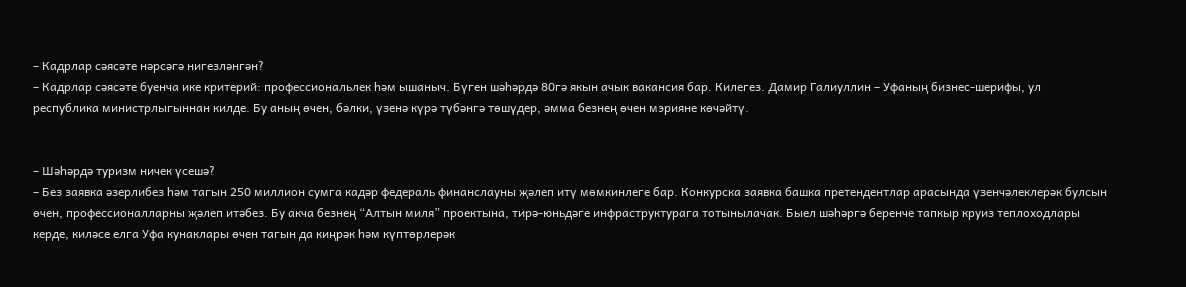– Кадрлар сәясәте нәрсәгә нигезләнгән?
– Кадрлар сәясәте буенча ике критерий: профессиональлек һәм ышаныч. Бүген шәһәрдә 80гә якын ачык вакансия бар. Килегез. Дамир Галиуллин – Уфаның бизнес-шерифы, ул республика министрлыгыннан килде. Бу аның өчен, бәлки, үзенә күрә түбәнгә төшүдер, әмма безнең өчен мэрияне көчәйтү.


– Шәһәрдә туризм ничек үсешә?
– Без заявка әзерлибез һәм тагын 250 миллион сумга кадәр федераль финанслауны җәлеп итү мөмкинлеге бар. Конкурска заявка башка претендентлар арасында үзенчәлеклерәк булсын өчен, профессионалларны җәлеп итәбез. Бу акча безнең “Алтын миля” проектына, тирә-юньдәге инфраструктурага тотынылачак. Быел шәһәргә беренче тапкыр круиз теплоходлары керде, киләсе елга Уфа кунаклары өчен тагын да киңрәк һәм күптөрлерәк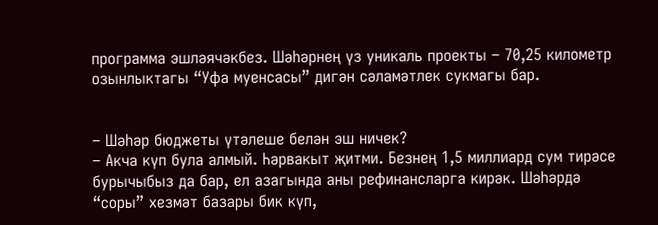программа эшләячәкбез. Шәһәрнең үз уникаль проекты – 70,25 километр озынлыктагы “Уфа муенсасы” дигән сәламәтлек сукмагы бар.


– Шәһәр бюджеты үтәлеше белән эш ничек?
– Акча күп була алмый. Һәрвакыт җитми. Безнең 1,5 миллиард сум тирәсе бурычыбыз да бар, ел азагында аны рефинансларга кирәк. Шәһәрдә “соры” хезмәт базары бик күп,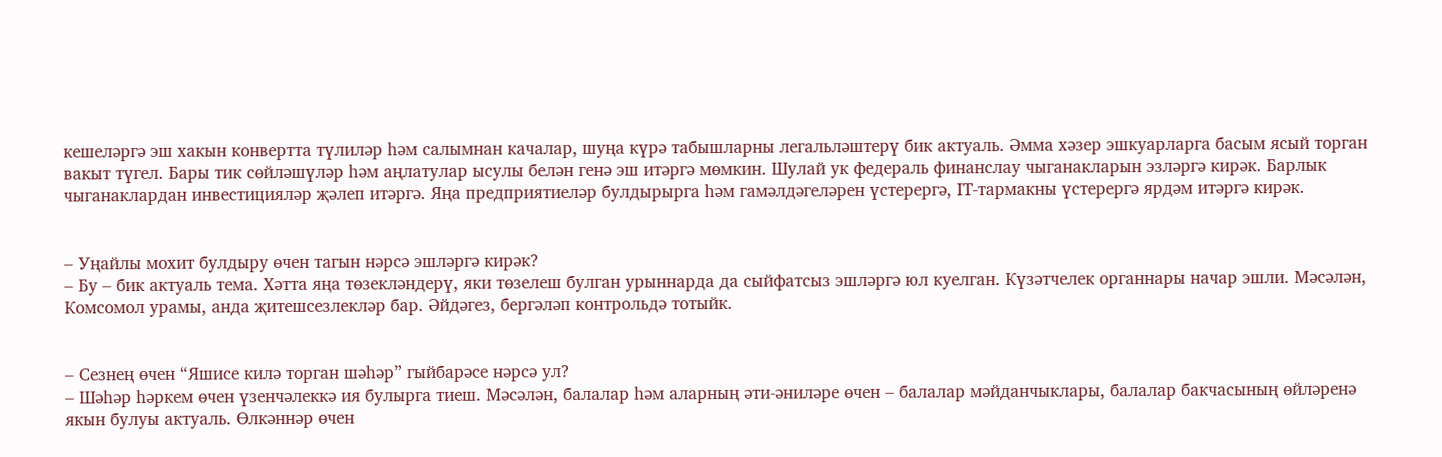кешеләргә эш хакын конвертта түлиләр һәм салымнан качалар, шуңа күрә табышларны легальләштерү бик актуаль. Әмма хәзер эшкуарларга басым ясый торган вакыт түгел. Бары тик сөйләшүләр һәм аңлатулар ысулы белән генә эш итәргә мөмкин. Шулай ук федераль финанслау чыганакларын эзләргә кирәк. Барлык чыганаклардан инвестицияләр җәлеп итәргә. Яңа предприятиеләр булдырырга һәм гамәлдәгеләрен үстерергә, IT-тармакны үстерергә ярдәм итәргә кирәк.


– Уңайлы мохит булдыру өчен тагын нәрсә эшләргә кирәк?
– Бу – бик актуаль тема. Хәтта яңа төзекләндерү, яки төзелеш булган урыннарда да сыйфатсыз эшләргә юл куелган. Күзәтчелек органнары начар эшли. Мәсәлән, Комсомол урамы, анда җитешсезлекләр бар. Әйдәгез, бергәләп контрольдә тотыйк.


– Сезнең өчен “Яшисе килә торган шәһәр” гыйбарәсе нәрсә ул?
– Шәһәр һәркем өчен үзенчәлеккә ия булырга тиеш. Мәсәлән, балалар һәм аларның әти-әниләре өчен – балалар мәйданчыклары, балалар бакчасының өйләренә якын булуы актуаль. Өлкәннәр өчен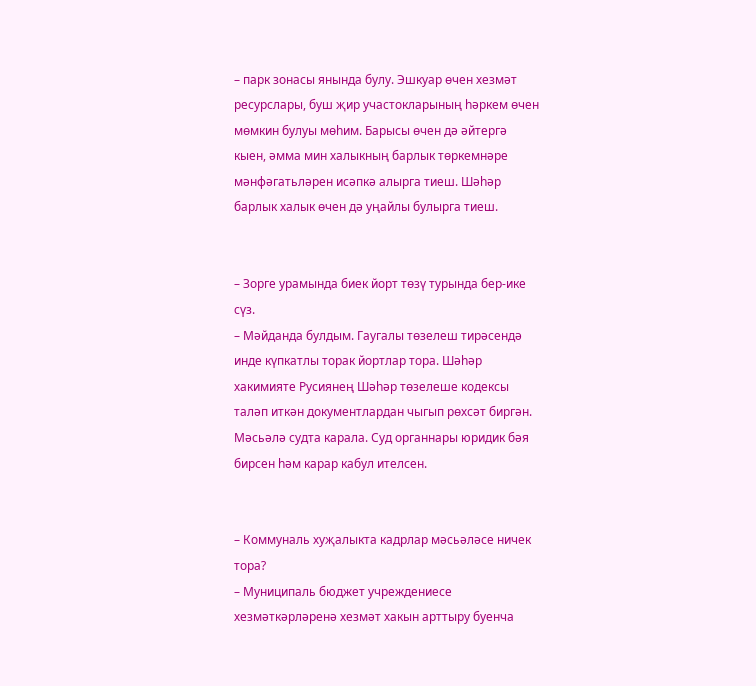– парк зонасы янында булу. Эшкуар өчен хезмәт ресурслары, буш җир участокларының һәркем өчен мөмкин булуы мөһим. Барысы өчен дә әйтергә кыен, әмма мин халыкның барлык төркемнәре мәнфәгатьләрен исәпкә алырга тиеш. Шәһәр барлык халык өчен дә уңайлы булырга тиеш.


– Зорге урамында биек йорт төзү турында бер-ике сүз.
– Мәйданда булдым. Гаугалы төзелеш тирәсендә инде күпкатлы торак йортлар тора. Шәһәр хакимияте Русиянең Шәһәр төзелеше кодексы таләп иткән документлардан чыгып рөхсәт биргән. Мәсьәлә судта карала. Суд органнары юридик бәя бирсен һәм карар кабул ителсен.


– Коммуналь хуҗалыкта кадрлар мәсьәләсе ничек тора?
– Муниципаль бюджет учреждениесе хезмәткәрләренә хезмәт хакын арттыру буенча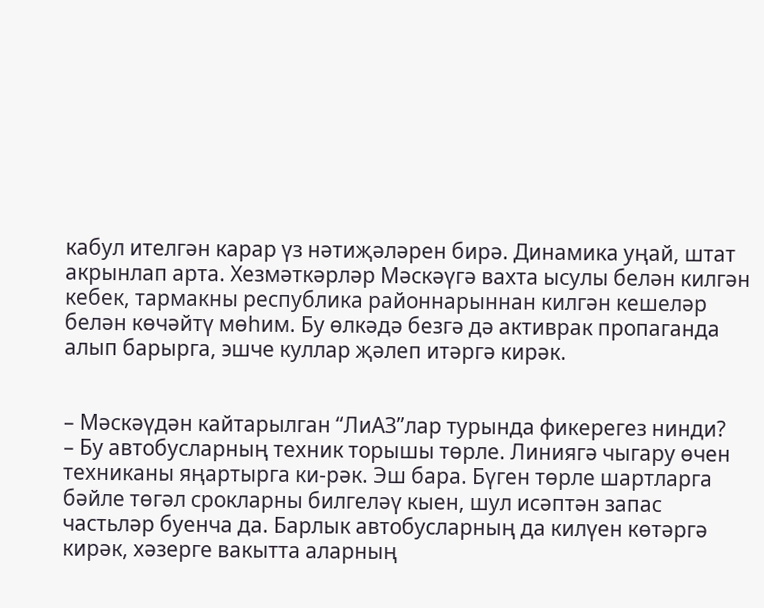кабул ителгән карар үз нәтиҗәләрен бирә. Динамика уңай, штат акрынлап арта. Хезмәткәрләр Мәскәүгә вахта ысулы белән килгән кебек, тармакны республика районнарыннан килгән кешеләр белән көчәйтү мөһим. Бу өлкәдә безгә дә активрак пропаганда алып барырга, эшче куллар җәлеп итәргә кирәк.


– Мәскәүдән кайтарылган “ЛиАЗ”лар турында фикерегез нинди?
– Бу автобусларның техник торышы төрле. Линиягә чыгару өчен техниканы яңартырга ки-рәк. Эш бара. Бүген төрле шартларга бәйле төгәл срокларны билгеләү кыен, шул исәптән запас частьләр буенча да. Барлык автобусларның да килүен көтәргә кирәк, хәзерге вакытта аларның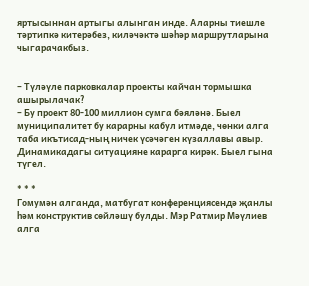яртысыннан артыгы алынган инде. Аларны тиешле тәртипкә китерәбез, киләчәктә шәһәр маршрутларына чыгарачакбыз.


– Түләүле парковкалар проекты кайчан тормышка ашырылачак?
– Бу проект 80-100 миллион сумга бәяләнә. Быел муниципалитет бу карарны кабул итмәде, чөнки алга таба икътисад-ның ничек үсәчәген күзаллавы авыр. Динамикадагы ситуацияне карарга кирәк. Быел гына түгел.

* * *
Гомумән алганда, матбугат конференциясендә җанлы һәм конструктив сөйләшү булды. Мэр Ратмир Мәүлиев алга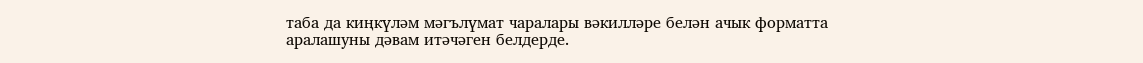таба да киңкүләм мәгълүмат чаралары вәкилләре белән ачык форматта аралашуны дәвам итәчәген белдерде.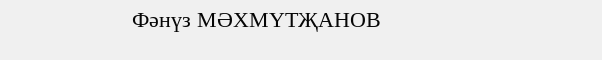Фәнүз МӘХМҮТҖАНОВ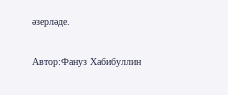әзерләде.

Автор:Фануз Хабибуллин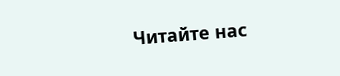Читайте нас